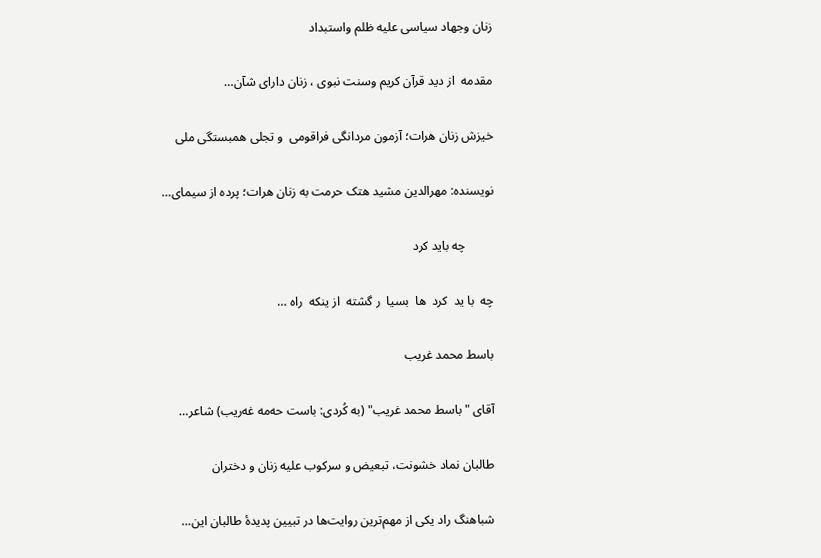زنان وجهاد سیاسی علیه ظلم واستبداد

مقدمه  از دید قرآن کریم وسنت نبوی ، زنان دارای شآن…

خیزش زنان هرات؛ آزمون مردانگی فراقومی  و تجلی همبستگی ملی

نویسنده: مهرالدین مشید هتک حرمت به زنان هرات؛ پرده از سیمای…

         چه باید کرد

چه  با ید  کرد  ها  بسیا  ر گشته  از ینکه  راه …

باسط محمد غریب

آقای "باسط محمد غریب" (به کُردی: باست حەمە غەریب) شاعر…

طالبان نماد خشونت، تبعیض و سرکوب علیه زنان و دختران

شباهنگ راد یکی از مهم‌ترین روایت‌ها در تبیین پدیدهٔ طالبان این…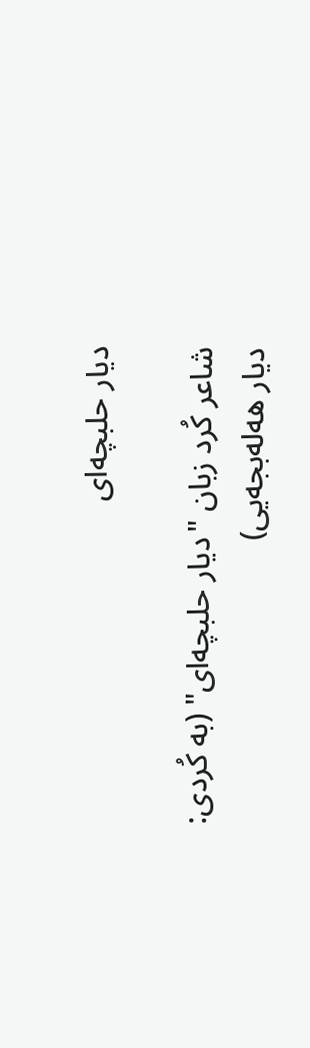دیار حلبچه‌ای

شاعر کُرد زبان "دیار حلبچه‌ای" (به کُردی: دیار هه‌له‌بجه‌یی)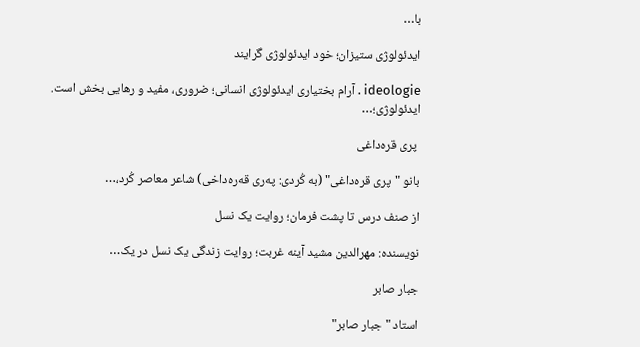با…

ایدئولوژی ستیزان؛ خود ایدئولوژی گرایند

ideologie . آرام بختیاری ایدئولوژی انسانی؛ ضروری، مفید و رهایی بخش است.  ایدئولوژی؛…

 پری قره‌داغی

بانو "پری قره‌داغی" (به کُردی: پەری قەرەداخی) شاعر معاصر کُرد،…

از صنف درس تا پشت فرمان؛ روایت یک نسل

نویسنده: مهرالدین مشید آینه غربت؛ روایت زندگی یک نسل در یک…

جبار صابر

استاد "جبار صابر"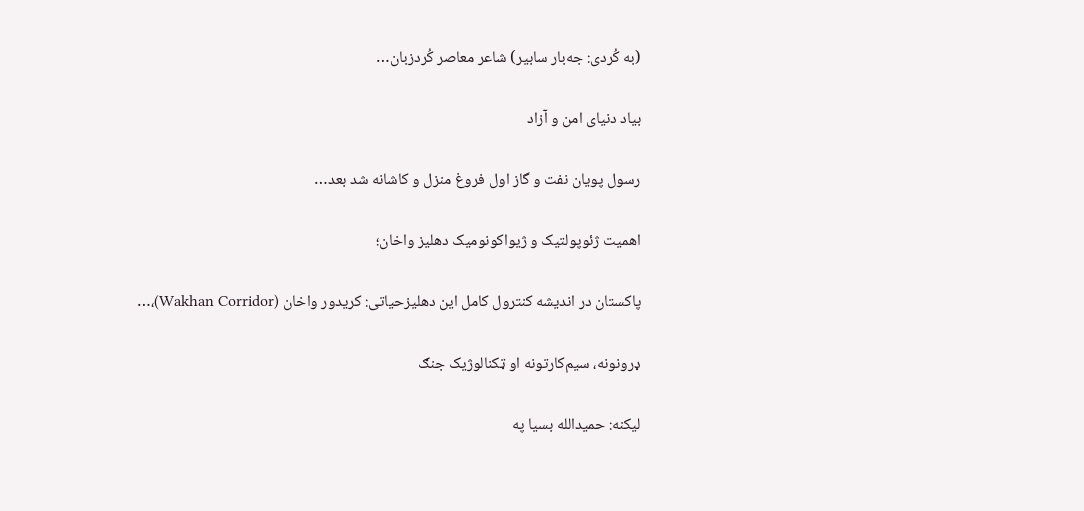(به کُردی: جەبار سابیر) شاعر معاصر کُردزبان…

بیاد دنیای امن و آزاد

رسول پویان نفت و گاز اول فروغ منزل و کاشانه شد بعد…

اهمیت ژئوپولتیک و ژیواکونومیک دهلیز واخان؛

پاکستان در اندیشه کنترول کامل این دهلیزحیاتی: کریدور واخان (Wakhan Corridor)،…

ډرونونه، سیم‌کارتونه او ټکنالوژیک جنګ

ليکنه: حميدالله بسيا په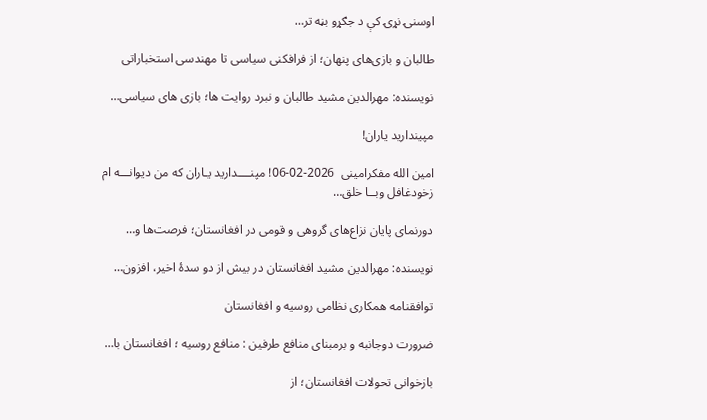اوسنۍ نړۍ کې د جګړو بڼه تر…

طالبان و بازی‌های پنهان؛ از فرافکنی سیاسی تا مهندسی استخباراتی

نویسنده: مهرالدین مشید طالبان و نبرد روایت ها؛ بازی های سیاسی…

مپیندارید یاران!

امین الله مفکرامینی  2026-02-06! مپنــــدارید یـاران که من دیوانـــه ام زخودغافل وبــا خلق…

دورنمای پایان نزاع‌های گروهی و قومی در افغانستان؛ فرصت‌ها و…

نویسنده: مهرالدین مشید افغانستان در بیش از دو سدهٔ اخیر، افزون…

توافقنامه همکاری نظامی روسیه و افغانستان

ضرورت دوجانبه و برمبنای منافع طرفین : منافع روسیه ؛ افغانستان با…

بازخوانی تحولات افغانستان؛ از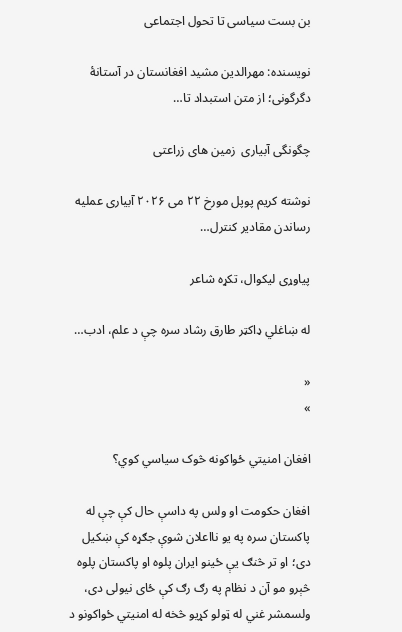بن بست سیاسی تا تحول اجتماعی

نویسنده: مهرالدین مشید افغانستان در آستانهٔ دگرگونی؛ از متن استبداد تا…

چگونگی آبیاری  زمین های زراعتی

نوشته کریم پوپل مورخ ۲۲ می ۲۰۲۶ آبیاری عملیه رساندن مقادیر کنترل…

پیاوړی لیکوال، تکړه شاعر

له ښاغلي ډاکټر طارق رشاد سره چې د علم، ادب…

«
»

افغان امنیتي ځواکونه څوک سیاسي کوي؟

افغان حکومت او ولس په داسې حال کې چې له پاکستان سره په یو نااعلان شوې جګړه کې ښکیل دی؛ او تر څنګ یې ځینو ایران پلوه او پاکستان پلوه څېرو مو آن د نظام په رګ رګ کې ځای نیولی دی، ولسمشر غني له ټولو کړيو څخه له امنيتي ځواکونو د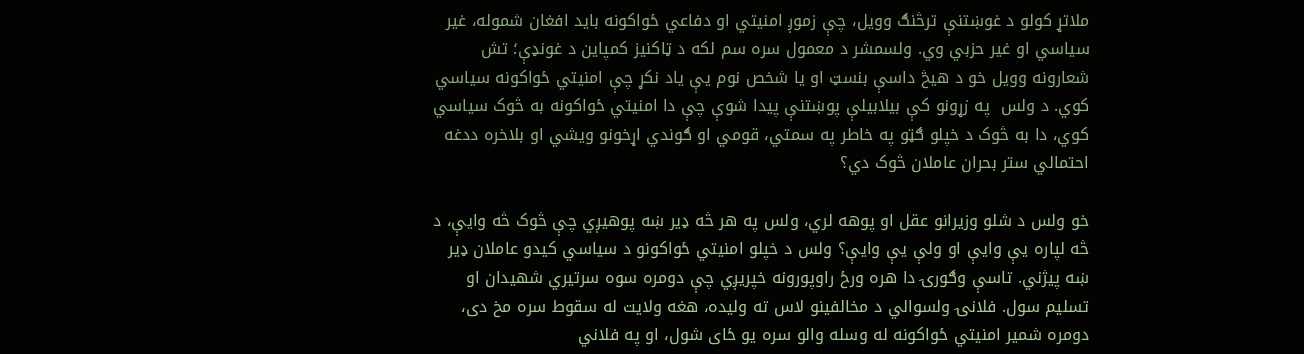ملاتړ کولو د غوښتنې ترڅنګ وويل، چې زموږ امنيتي او دفاعي ځواکونه بايد افغان شموله، غير سياسي او غير حزبي وي. ولسمشر د معمول سره سم لکه د ټاکنیز کمپاین د غونډې؛ تش شعارونه وویل خو د هیڅ داسې بنسټ او یا شخص نوم یې یاد نکړ چې امنیتي ځواکونه سیاسي کوي. د ولس  په زړونو کې بیلابیلې پوښتنې پیدا شوې چې دا امنیتي ځواکونه به څوک سیاسي کوي، دا به څوک د خپلو ګټو په خاطر په سمتي، قومي او ګوندي اړخونو ویشي او بلاخره ددغه احتمالي ستر بحران عاملان څوک دي؟

خو ولس د شلو وزیرانو عقل او پوهه لري، ولس په هر څه ډير ښه پوهیږي چې څوک څه وایې، د څه لپاره یې وایې او ولې یې وایې؟ ولس د خپلو امنیتي ځواکونو د سیاسي کیدو عاملان ډیر ښه پیژني. تاسې وګورۍ دا هره ورځ راوپورونه خپریږي چې دومره سوه سرتیري شهیدان او تسلیم سول. فلانۍ ولسوالي د مخالفینو لاس ته ولیده، هغه ولایت له سقوط سره مخ دی، دومره شمیر امنیتي ځواکونه له وسله والو سره یو ځای شول، او په فلاني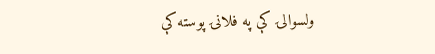ولسوالۍ کې په فلانۍ پوسته کې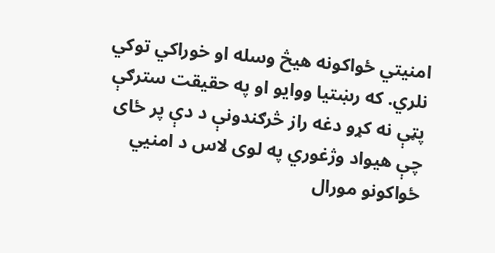امنیتي ځواکونه هیڅ وسله او خوراکي توکي نلري. که رښتیا ووایو او په حقیقت سترګې پټې نه کړو دغه راز څرګندونې د دې پر ځای چې هیواد وژغوري په لوی لاس د امنیي ځواکونو مورال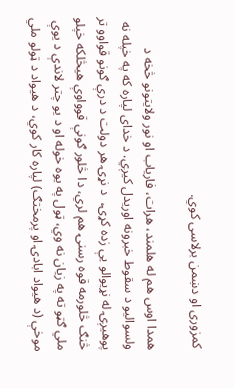کمزوری او دښمن برلاسی کوي.

همدا اوس هم له هلمند، هرات، فاریاب او نور ولایتونو څخه د ولسوالیو د سقوط خبرونه اوریدل کیږي. د خدای لپاره که په خپله نه پوهیږۍ له نړیوالو یې زده کړۍ،  د نړۍ هر دولت د درې ګونو قواوو تر څنګ څلورمه قوه رسنۍ هم لري، دا څلور ګونې قوواوې هیڅلکه خپلو ملي ګټو ته په زیان نه وي، ټول په یوه خوله او د یو چتر لاندې د یوې موخې (د هیواد ابادۍ او پرمختګ) لپاره کار کوي، د هیواد د ټولو ملي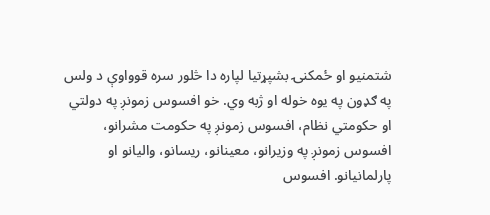شتمنیو او ځمکنۍ بشپړتیا لپاره دا څلور سره قوواوې د ولس په ګډون په یوه خوله او ژبه وي. خو افسوس زمونږ په دولتي او حکومتي نظام، افسوس زمونږ په حکومت مشرانو، افسوس زمونږ په وزیرانو، معینانو، ریسانو، والیانو او پارلمانیانو. افسوس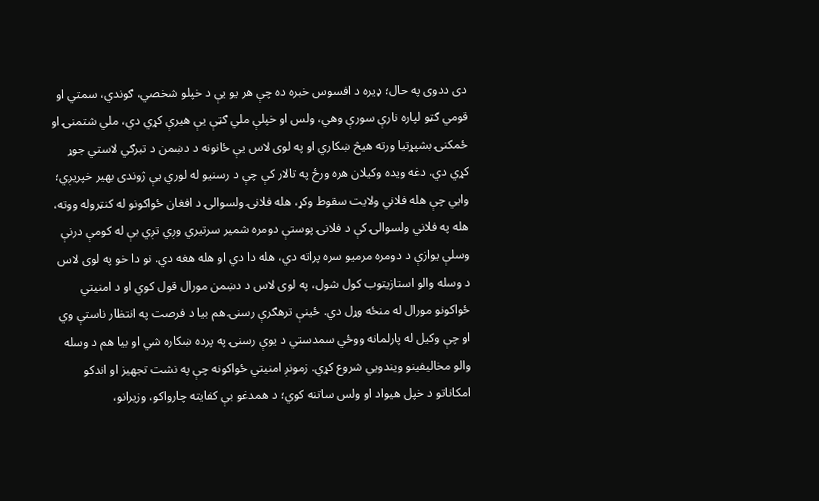دی ددوی په حال؛ ډيره د افسوس خبره ده چې هر یو یې د خپلو شخصي، ګوندي، سمتي او قومي ګټو لپاره نارې سورې وهي، ولس او خپلې ملي ګټې یې هیرې کړي دي، ملي شتمنۍ او ځمکنۍ بشپړتیا ورته هیڅ ښکاري او په لوی لاس یې ځانونه د دښمن د تبرګي لاستي جوړ کړي دي. دغه ویده وکیلان هره ورځ په تالار کې چې د رسنیو له لوري یې ژوندی بهیر خپریږي؛ وایي چې هله فلاني ولایت سقوط وکړ، هله فلانۍ ولسوالۍ د افغان ځواکونو له کنټروله ووته، هله په فلاني ولسوالۍ کې د فلانۍ پوستې دومره شمیر سرتیري وږي تږي بې له کومې درنې وسلې یوازې د دومره مرمیو سره پراته دي، هله دا دي او هله هغه دي. نو دا خو په لوی لاس د وسله والو استازيتوب کول شول، په لوی لاس د دښمن مورال قول کوي او د امنیتي ځواکونو مورال له منځه وړل دي. ځینې ترهګرې رسنۍ هم بیا د فرصت په انتظار ناستې وي او چې وکیل له پارلمانه ووځي سمدستي د یوې رسنۍ په پرده ښکاره شي او بیا هم د وسله والو مخالیفینو ویندويي شروع کړي. زمونږ امنیتي ځواکونه چې په نشت تجهیز او اندکو امکاناتو د خپل هیواد او ولس ساتنه کوي؛ د همدغو بې کفایته چارواکو، وزیرانو،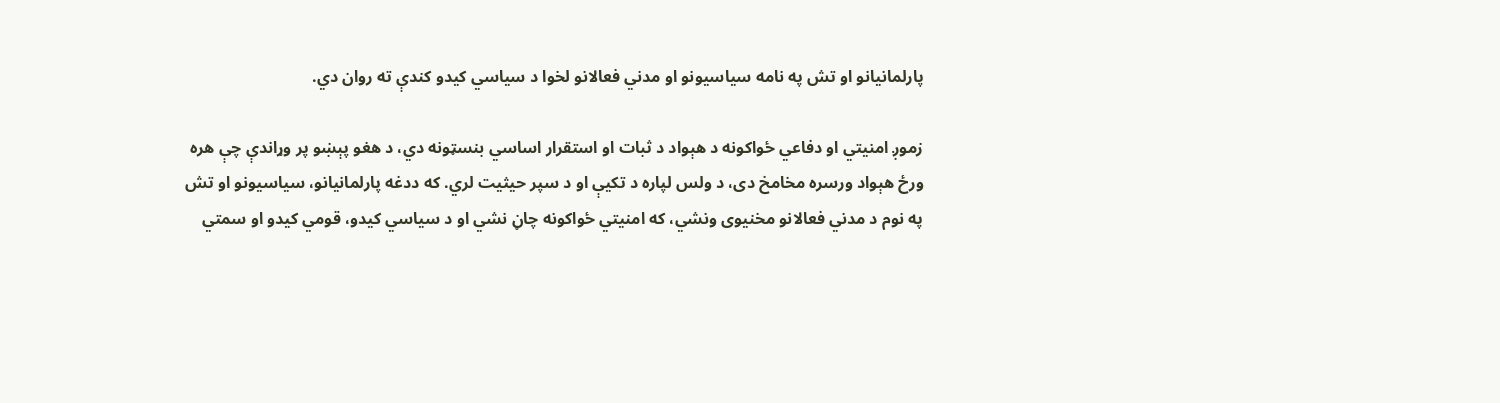پارلمانیانو او تش په نامه سیاسیونو او مدني فعالانو لخوا د سیاسي کیدو کندې ته روان دي.

زموږ امنيتي او دفاعي ځواکونه د هېواد د ثبات او استقرار اساسي بنسټونه دي، د هغو پېښو پر وړاندې چې هره ورځ هېواد ورسره مخامخ دى، د ولس لپاره د تکيې او د سپر حيثيت لري. که ددغه پارلمانیانو، سیاسیونو او تش په نوم د مدني فعالانو مخنیوی ونشي، که امنیتي ځواکونه چاڼ نشي او د سیاسي کیدو، قومي کیدو او سمتي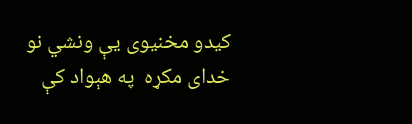کیدو مخنیوی یې ونشي نو خدای مکړه  په هېواد کې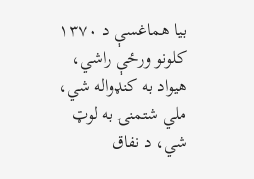بيا هماغسې د ۱۳۷۰ کلونو ورځې راشي، هیواد به کنډواله شي، ملي شتمنۍ به لوټ شي، د نفاق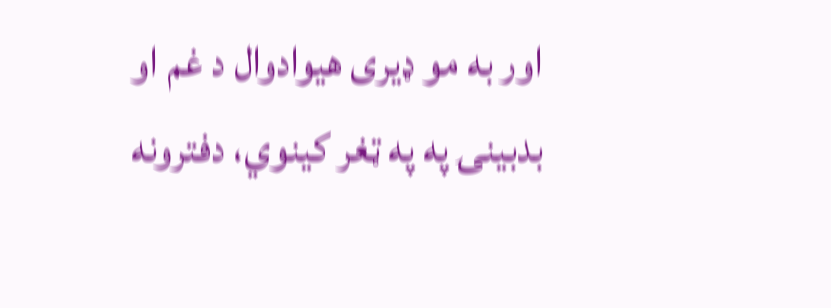اور به مو ډيری هیوادوال د غم او بدبینۍ په په ټغر کینوي، دفترونه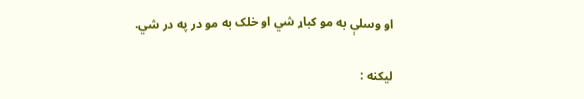او وسلې به مو کباړ شي او خلک به مو در په در شي.

لیکنه :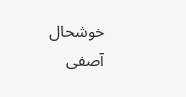خوشحال آصفی